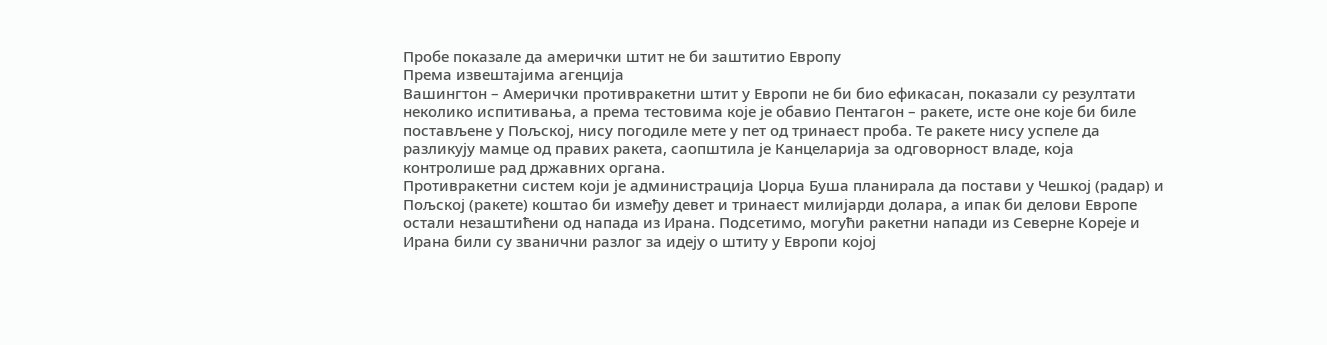Пробе показале да амерички штит не би заштитио Европу
Према извештајима агенција
Вашингтон – Амерички противракетни штит у Европи не би био ефикасан, показали су резултати неколико испитивања, а према тестовима које је обавио Пентагон – ракете, исте оне које би биле постављене у Пољској, нису погодиле мете у пет од тринаест проба. Те ракете нису успеле да разликују мамце од правих ракета, саопштила је Канцеларија за одговорност владе, која контролише рад државних органа.
Противракетни систем који је администрација Џорџа Буша планирала да постави у Чешкој (радар) и Пољској (ракете) коштао би између девет и тринаест милијарди долара, а ипак би делови Европе остали незаштићени од напада из Ирана. Подсетимо, могући ракетни напади из Северне Кореје и Ирана били су званични разлог за идеју о штиту у Европи којој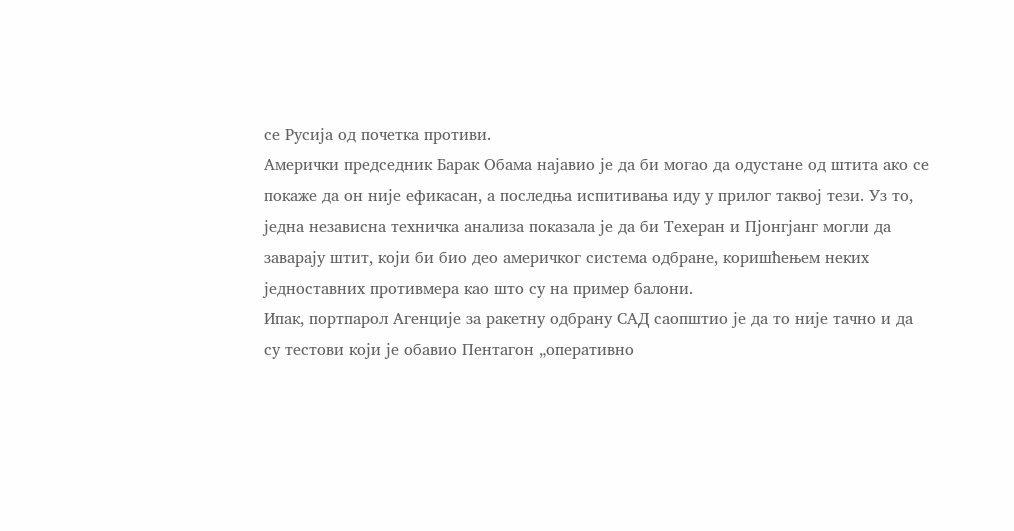се Русија од почетка противи.
Амерички председник Барак Обама најавио је да би могао да одустане од штита ако се покаже да он није ефикасан, а последња испитивања иду у прилог таквој тези. Уз то, једна независна техничка анализа показала је да би Техеран и Пјонгјанг могли да заварају штит, који би био део америчког система одбране, коришћењем неких једноставних противмера као што су на пример балони.
Ипак, портпарол Агенције за ракетну одбрану САД саопштио је да то није тачно и да су тестови који је обавио Пентагон „оперативно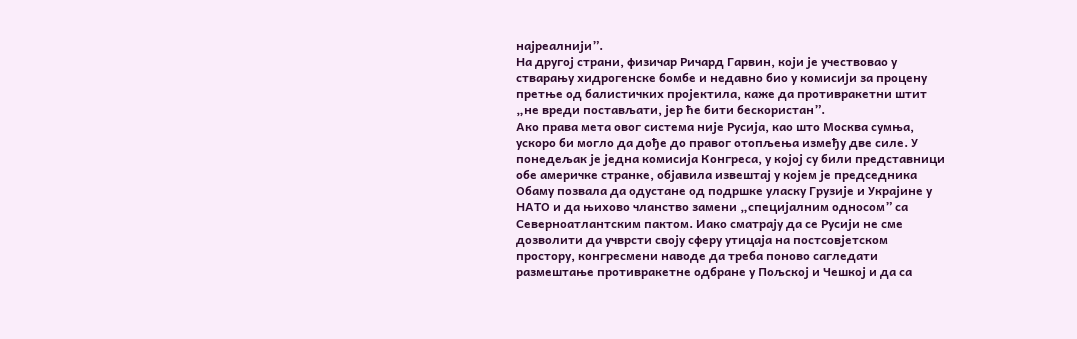најреалнији”.
На другој страни, физичар Ричард Гарвин, који је учествовао у стварању хидрогенске бомбе и недавно био у комисији за процену претње од балистичких пројектила, каже да противракетни штит „не вреди постављати, јер ће бити бескористан”.
Ако права мета овог система није Русија, као што Москва сумња, ускоро би могло да дође до правог отопљења између две силе. У понедељак је једна комисија Конгреса, у којој су били представници обе америчке странке, објавила извештај у којем је председника Обаму позвала да одустане од подршке уласку Грузије и Украјине у НАТО и да њихово чланство замени „специјалним односом” са Северноатлантским пактом. Иако сматрају да се Русији не сме дозволити да учврсти своју сферу утицаја на постсовјетском простору, конгресмени наводе да треба поново сагледати размештање противракетне одбране у Пољској и Чешкој и да са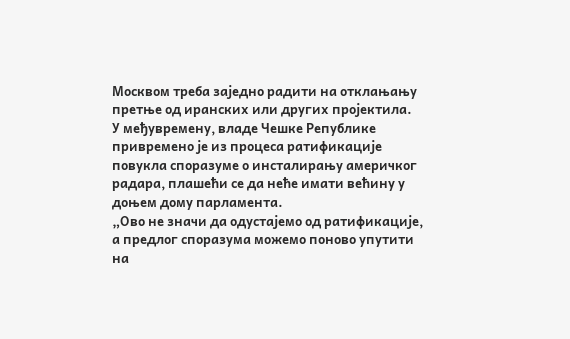Москвом треба заједно радити на отклањању претње од иранских или других пројектила.
У међувремену, владе Чешке Републике привремено је из процеса ратификације повукла споразуме о инсталирању америчког радара, плашећи се да неће имати већину у доњем дому парламента.
„Ово не значи да одустајемо од ратификације, а предлог споразума можемо поново упутити на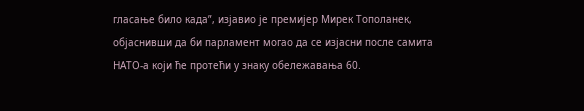гласање било када”, изјавио је премијер Мирек Тополанек, објаснивши да би парламент могао да се изјасни после самита НАТО-а који ће протећи у знаку обележавања 60.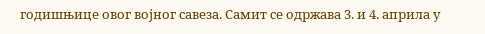годишњице овог војног савеза. Самит се одржава 3. и 4. априла у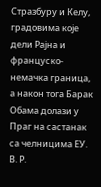Стразбуру и Келу, градовима које дели Рајна и француско-немачка граница, а након тога Барак Обама долази у Праг на састанак са челницима ЕУ.
В. Р.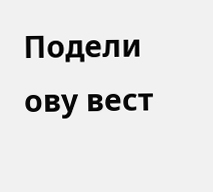Подели ову вест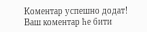Комeнтар успeшно додат!
Ваш комeнтар ћe бити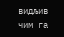видљив чим га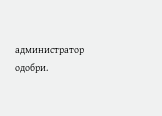администратор одобри.